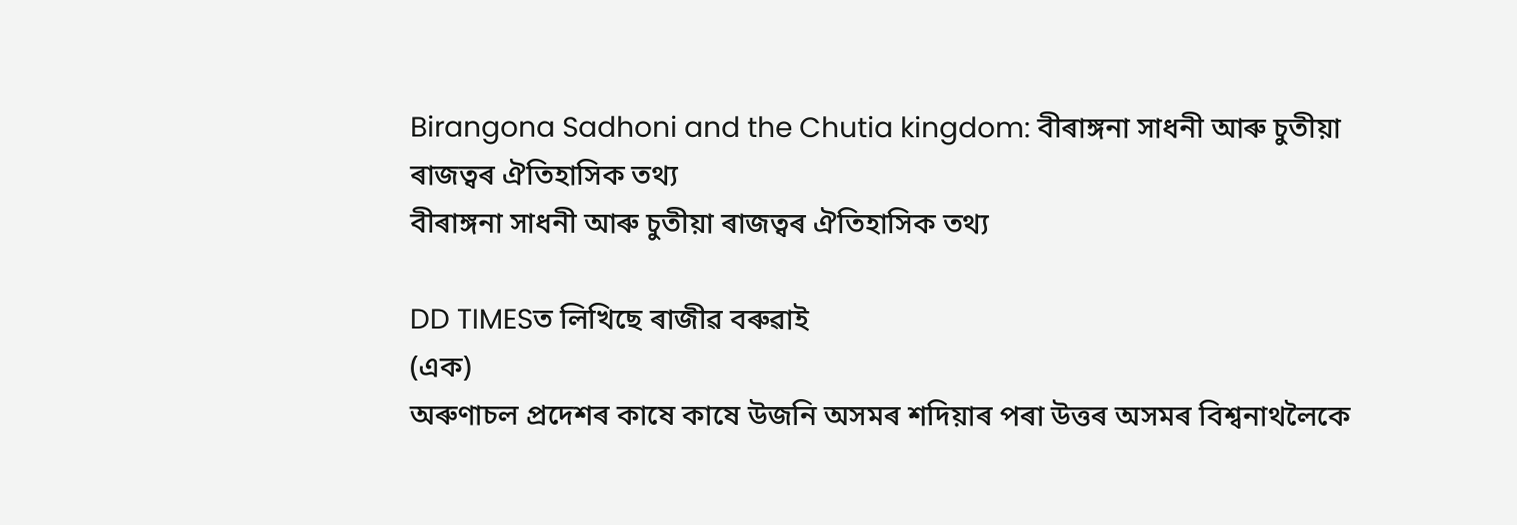Birangona Sadhoni and the Chutia kingdom: বীৰাঙ্গনা সাধনী আৰু চুতীয়া ৰাজত্বৰ ঐতিহাসিক তথ্য
বীৰাঙ্গনা সাধনী আৰু চুতীয়া ৰাজত্বৰ ঐতিহাসিক তথ্য

DD TIMESত লিখিছে ৰাজীৱ বৰুৱাই
(এক)
অৰুণাচল প্ৰদেশৰ কাষে কাষে উজনি অসমৰ শদিয়াৰ পৰা উত্তৰ অসমৰ বিশ্বনাথলৈকে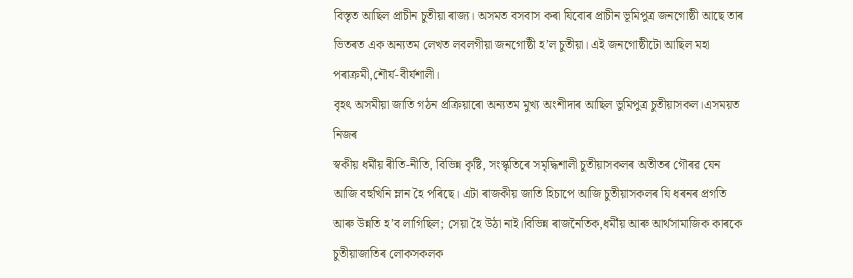বিস্তৃত আছিল প্ৰাচীন চুতীয়া ৰাজ্য। অসমত বসবাস কৰা যিবোৰ প্রাচীন ভূমিপুত্ৰ জনগোষ্ঠী আছে তাৰ ভিতৰত এক অন্যতম লেখত লবলগীয়া জনগোষ্ঠী হ’ল চুতীয়া। এই জনগোষ্ঠীটো আছিল মহা পৰাক্ৰমী,শৌর্য-বীর্যশালী।
বৃহৎ অসমীয়া জাতি গঠন প্ৰক্ৰিয়াৰো অন্যতম মুখ্য অংশীদাৰ আছিল ভুমিপুত্ৰ চুতীয়াসকল।এসময়ত নিজৰ
স্বকীয় ধৰ্মীয় ৰীতি-নীতি, বিভিন্ন কৃষ্টি, সংস্কৃতিৰে সমৃদ্ধিশালী চুতীয়াসকলৰ অতীতৰ গৌৰৱ যেন আজি বহুখিনি ম্লান হৈ পৰিছে। এটা ৰাজকীয় জাতি হিচাপে আজি চুতীয়াসকলৰ যি ধৰনৰ প্ৰগতি আৰু উন্নতি হ’ব লাগিছিল; সেয়া হৈ উঠা নাই।বিভিন্ন ৰাজনৈতিক,ধৰ্মীয় আৰু আৰ্থসামাজিক কাৰকে চুতীয়াজাতিৰ লোকসকলক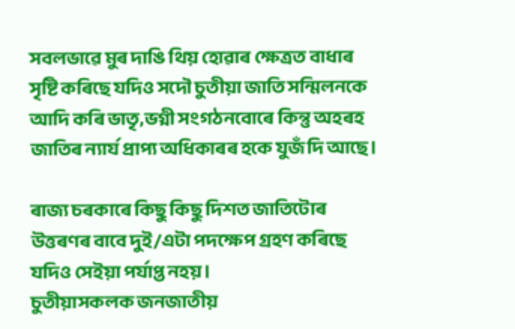সবলভাৱে মুৰ দাঙি থিয় হোৱাৰ ক্ষেত্ৰত বাধাৰ সৃষ্টি কৰিছে যদিও সদৌ চুতীয়া জাতি সন্মিলনকে আদি কৰি ভাতৃ,ভগ্নী সংগঠনবোৰে কিন্তু অহৰহ জাতিৰ ন্যাৰ্য প্ৰাপ্য অধিকাৰৰ হকে যুজঁ দি আছে।

ৰাজ্য চৰকাৰে কিছু কিছু দিশত জাতিটোৰ উত্তৰণৰ বাবে দুই/এটা পদক্ষেপ গ্ৰহণ কৰিছে যদিও সেইয়া পৰ্যাপ্ত নহয়।
চুতীয়াসকলক জনজাতীয়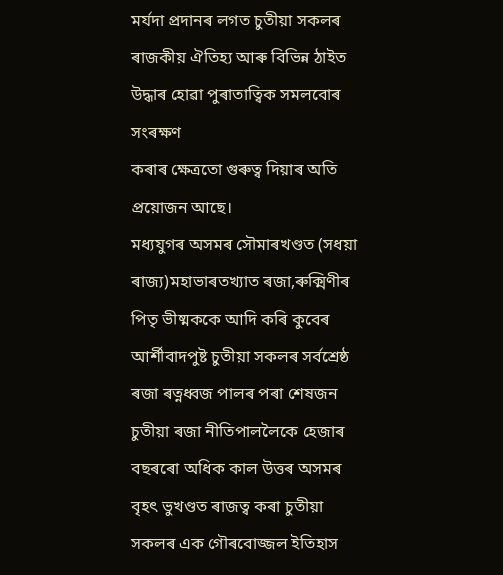মৰ্যদা প্ৰদানৰ লগত চুতীয়া সকলৰ ৰাজকীয় ঐতিহ্য আৰু বিভিন্ন ঠাইত উদ্ধাৰ হোৱা পুৰাতাত্বিক সমলবোৰ সংৰক্ষণ
কৰাৰ ক্ষেত্ৰতো গুৰুত্ব দিয়াৰ অতি প্ৰয়োজন আছে।
মধ্যযুগৰ অসমৰ সৌমাৰখণ্ডত (সধয়া ৰাজ্য)মহাভাৰতখ্যাত ৰজা,ৰুক্মিণীৰ পিতৃ ভীষ্মককে আদি কৰি কুবেৰ আর্শীবাদপুষ্ট চুতীয়া সকলৰ সর্বশ্রেষ্ঠ ৰজা ৰত্নধ্বজ পালৰ পৰা শেষজন চুতীয়া ৰজা নীতিপাললৈকে হেজাৰ বছৰৰো অধিক কাল উত্তৰ অসমৰ বৃহৎ ভুখণ্ডত ৰাজত্ব কৰা চুতীয়া সকলৰ এক গৌৰবোজ্জল ইতিহাস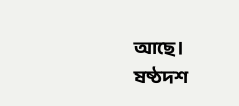আছে।
ষষ্ঠদশ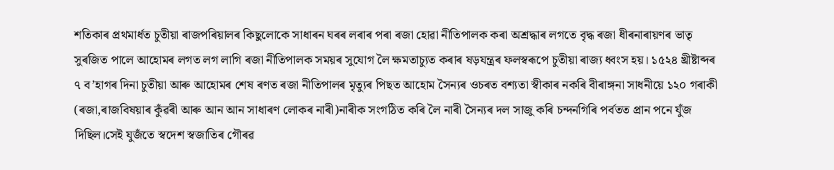শতিকাৰ প্ৰথমার্ধত চুতীয়া ৰাজপৰিয়ালৰ কিছুলোকে সাধাৰন ঘৰৰ লৰাৰ পৰা ৰজা হোৱা নীতিপালক কৰা অশ্রদ্ধাৰ লগতে বৃদ্ধ ৰজা ধীৰনাৰায়ণৰ ভাতৃ সুৰজিত পালে আহোমৰ লগত লগ লাগি ৰজা নীতিপালক সময়ৰ সুযোগ লৈ ক্ষমতাচ্যুত কৰাৰ ষড়যন্ত্ৰৰ ফলস্বৰূপে চুতীয়া ৰাজ্য ধ্বংস হয়। ১৫২৪ খ্ৰীষ্টাব্দৰ ৭ ব’হাগৰ দিনা চুতীয়া আৰু আহোমৰ শেষ ৰণত ৰজা নীতিপালৰ মৃত্যুৰ পিছত আহোম সৈন্যৰ ওচৰত বশ্যতা স্বীকাৰ নকৰি বীৰাঙ্গনা সাধনীয়ে ১২০ গৰাকী (ৰজা,ৰাজবিষয়াৰ কুঁৱৰী আৰু আন আন সাধাৰণ লোকৰ নাৰী)নাৰীক সংগঠিত কৰি লৈ নাৰী সৈন্যৰ দল সাজু কৰি চন্দনগিৰি পৰ্বতত প্রান পনে যুঁজ দিছিল।সেই যুজঁতে স্বদেশ স্বজাতিৰ গৌৰৱ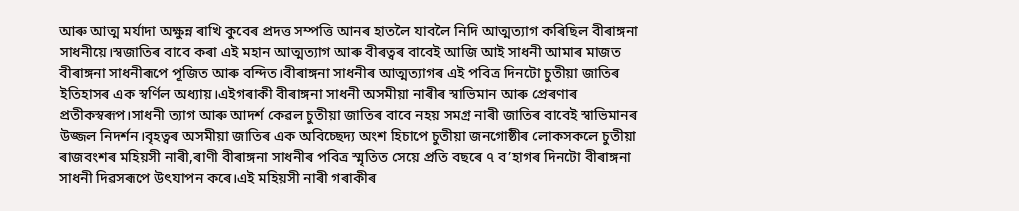আৰু আত্ম মর্যাদা অক্ষুন্ন ৰাখি কুবেৰ প্রদত্ত সম্পত্তি আনৰ হাতলৈ যাবলৈ নিদি আত্মত্যাগ কৰিছিল বীৰাঙ্গনা সাধনীয়ে।স্বজাতিৰ বাবে কৰা এই মহান আত্মত্যাগ আৰু বীৰত্বৰ বাবেই আজি আই সাধনী আমাৰ মাজত বীৰাঙ্গনা সাধনীৰূপে পূজিত আৰু বন্দিত।বীৰাঙ্গনা সাধনীৰ আত্মত্যাগৰ এই পবিত্র দিনটো চুতীয়া জাতিৰ ইতিহাসৰ এক স্বৰ্ণিল অধ্যায়।এইগৰাকী বীৰাঙ্গনা সাধনী অসমীয়া নাৰীৰ স্বাভিমান আৰু প্ৰেৰণাৰ প্ৰতীকস্বৰূপ।সাধনী ত্যাগ আৰু আদর্শ কেৱল চুতীয়া জাতিৰ বাবে নহয় সমগ্র নাৰী জাতিৰ বাবেই স্বাভিমানৰ উজ্জল নিদর্শন।বৃহত্বৰ অসমীয়া জাতিৰ এক অবিচ্ছেদ্য অংশ হিচাপে চুতীয়া জনগোষ্ঠীৰ লোকসকলে চুতীয়া ৰাজবংশৰ মহিয়সী নাৰী,ৰাণী বীৰাঙ্গনা সাধনীৰ পবিত্র স্মৃতিত সেয়ে প্রতি বছৰে ৭ ব’হাগৰ দিনটো বীৰাঙ্গনা সাধনী দিৱসৰূপে উৎযাপন কৰে।এই মহিয়সী নাৰী গৰাকীৰ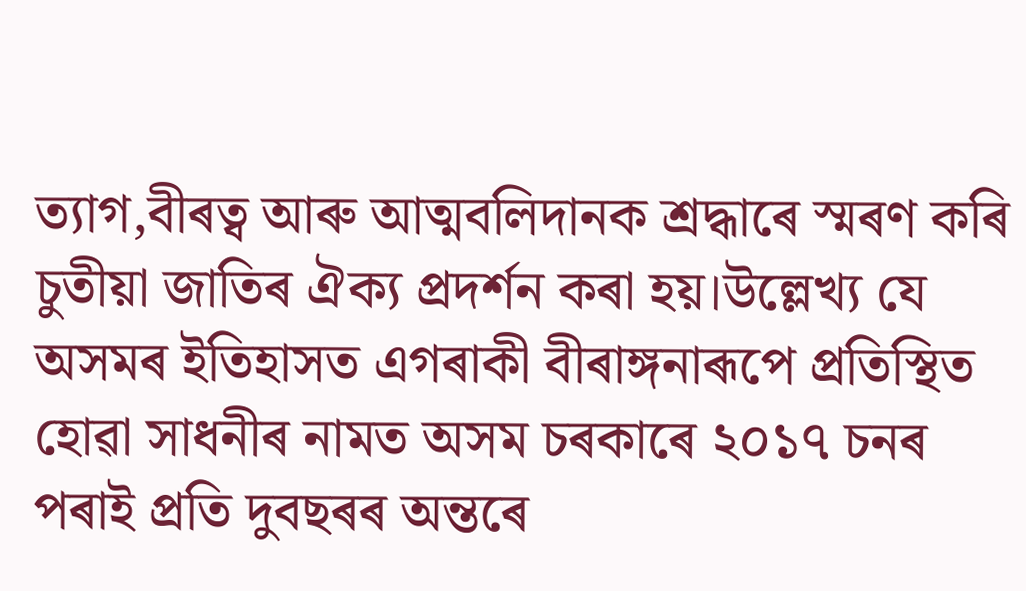ত্যাগ,বীৰত্ব আৰু আত্মবলিদানক শ্রদ্ধাৰে স্মৰণ কৰি চুতীয়া জাতিৰ ঐক্য প্ৰদৰ্শন কৰা হয়।উল্লেখ্য যে অসমৰ ইতিহাসত এগৰাকী বীৰাঙ্গনাৰূপে প্ৰতিস্থিত হোৱা সাধনীৰ নামত অসম চৰকাৰে ২০১৭ চনৰ পৰাই প্ৰতি দুবছৰৰ অন্তৰে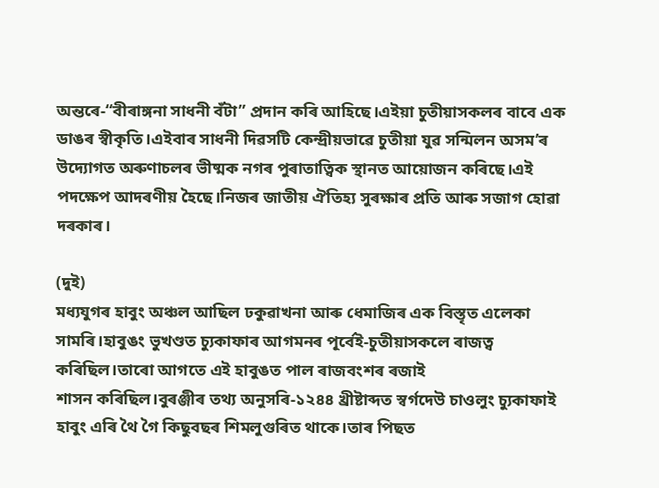অন্তৰে-“বীৰাঙ্গনা সাধনী বঁটা” প্ৰদান কৰি আহিছে।এইয়া চুতীয়াসকলৰ বাবে এক ডাঙৰ স্বীকৃতি।এইবাৰ সাধনী দিৱসটি কেন্দ্ৰীয়ভাৱে চুতীয়া যুৱ সন্মিলন অসম’ৰ উদ্যোগত অৰুণাচলৰ ভীষ্মক নগৰ পুৰাতাত্বিক স্থানত আয়োজন কৰিছে।এই পদক্ষেপ আদৰণীয় হৈছে।নিজৰ জাতীয় ঐতিহ্য সুৰক্ষাৰ প্ৰতি আৰু সজাগ হোৱা দৰকাৰ।

(দুই)
মধ্যযুগৰ হাবুং অঞ্চল আছিল ঢকুৱাখনা আৰু ধেমাজিৰ এক বিস্তৃত এলেকা সামৰি।হাবুঙং ভুখণ্ডত চ্যুকাফাৰ আগমনৰ পূৰ্বেই-চুতীয়াসকলে ৰাজত্ব কৰিছিল।তাৰো আগতে এই হাবুঙত পাল ৰাজবংশৰ ৰজাই
শাসন কৰিছিল।বুৰঞ্জীৰ তথ্য অনুসৰি-১২৪৪ খ্ৰীষ্টাব্দত স্বর্গদেউ চাওলুং চ্যুকাফাই
হাবুং এৰি থৈ গৈ কিছুবছৰ শিমলুগুৰিত থাকে।তাৰ পিছত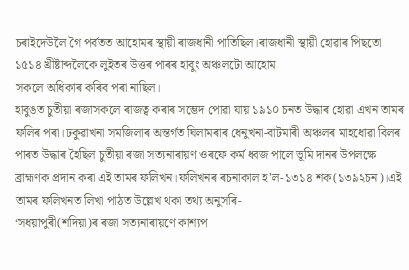চৰাইদেউলৈ গৈ পৰ্বতত আহোমৰ স্থায়ী ৰাজধানী পাতিছিল।ৰাজধানী স্থায়ী হোৱাৰ পিছতো ১৫১৪ খ্ৰীষ্টাব্দলৈকে লুইতৰ উত্তৰ পাৰৰ হাবুং অঞ্চলটো আহোম
সকলে অধিকাৰ কৰিব পৰা নাছিল।
হাবুঙত চুতীয়া ৰজাসকলে ৰাজত্ব কৰাৰ সম্ভেদ পোৱা যায় ১৯১০ চনত উদ্ধাৰ হোৱা এখন তামৰ ফলিৰ পৰা।ঢকুৱাখনা সমজিলাৰ অন্তৰ্গত ঘিলামৰাৰ ধেনুখনা-বাটমাৰী অঞ্চলৰ মাহধোৱা বিলৰ পাৰত উদ্ধাৰ হৈছিল চুতীয়া ৰজা সত্যনাৰায়ণ ওৰফে কৰ্ম ধ্বজ পালে ভূমি দানৰ উপলক্ষে ব্ৰাহ্মণক প্ৰদান কৰা এই তামৰ ফলিখন।ফলিখনৰ ৰচনাকাল হ’ল-১৩১৪ শক(১৩৯২চন)।এই তামৰ ফলিখনত লিখা পাঠত উল্লেখ থকা তথ্য অনুসৰি-
‘সধয়াপুৰী(শদিয়া)ৰ ৰজা সত্যনাৰায়ণে কাশ্যপ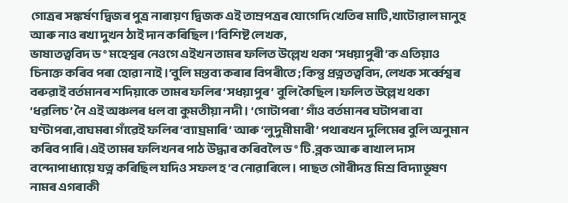গোত্ৰৰ সঙ্কৰ্ষণ দ্বিজৰ পুত্ৰ নাৰায়ণ দ্বিজক এই তাম্ৰপত্ৰৰ যোগেদি খেতিৰ মাটি,খাটোৱাল মানুহ আৰু নাও ৰখা দুখন ঠাই দান কৰিছিল।’বিশিষ্ট লেখক,
ভাষাতত্ববিদ ড° মহেশ্বৰ নেওগে এইখন তামৰ ফলিত উল্লেখ থকা ‘সধয়াপুৰী’ক এতিয়াও চিনাক্ত কৰিব পৰা হোৱা নাই।’বুলি মন্তব্য কৰাৰ বিপৰীতে ;কিন্তু প্ৰত্নতত্ববিদ, লেখক সৰ্ব্বেশ্বৰ বৰুৱাই বৰ্তমানৰ শদিয়াকে তামৰ ফলিৰ ‘সধয়াপুৰ’ বুলি কৈছিল।ফলিত উল্লেখ থকা ‘ধৱলিচ’ নৈ এই অঞ্চলৰ ধল বা কুমতীয়া নদী। ‘গোটাপৰা’ গাঁও বৰ্তমানৰ ঘটাপৰা বা ঘণ্টাপৰা,বাঘমৰা গাঁৱেই ফলিৰ ‘ব্যাঘ্রমাৰি’ আৰু ‘লুদুমীমাৰী’ পথাৰখন দুলিমেৰ বুলি অনুমান কৰিব পাৰি।এই তামৰ ফলিখনৰ পাঠ উদ্ধাৰ কৰিবলৈ ড° টি.ব্লক আৰু ৰাখাল দাস বন্দোপাধ্যায়ে যত্ন কৰিছিল যদিও সফল হ’ব নোৱাৰিলে। পাছত গৌৰীদত্ত মিশ্র বিদ্যাভূষণ নামৰ এগৰাকী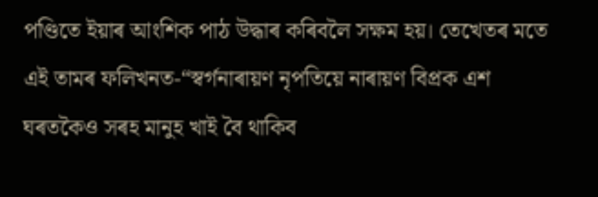পণ্ডিতে ইয়াৰ আংশিক পাঠ উদ্ধাৰ কৰিবলৈ সক্ষম হয়। তেখেতৰ মতে এই তামৰ ফলিখনত-“স্বৰ্গনাৰায়ণ নৃপতিয়ে নাৰায়ণ বিপ্ৰক এশ ঘৰতকৈও সৰহ মানুহ খাই বৈ থাকিব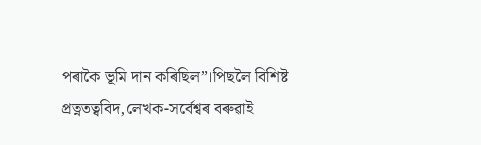পৰাকৈ ভূমি দান কৰিছিল”।পিছলৈ বিশিষ্ট প্রত্নতত্ববিদ,লেখক-সৰ্বেশ্বৰ বৰুৱাই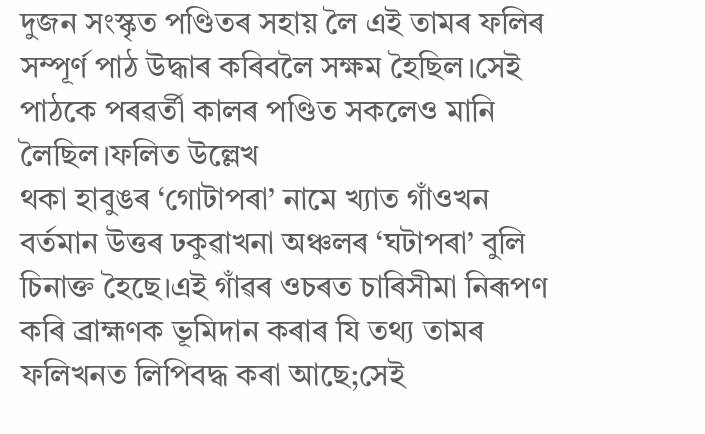দুজন সংস্কৃত পণ্ডিতৰ সহায় লৈ এই তামৰ ফলিৰ সম্পূৰ্ণ পাঠ উদ্ধাৰ কৰিবলৈ সক্ষম হৈছিল।সেই পাঠকে পৰৱৰ্তী কালৰ পণ্ডিত সকলেও মানি লৈছিল।ফলিত উল্লেখ
থকা হাবুঙৰ ‘গোটাপৰা’ নামে খ্যাত গাঁওখন বৰ্তমান উত্তৰ ঢকুৱাখনা অঞ্চলৰ ‘ঘটাপৰা’ বুলি চিনাক্ত হৈছে।এই গাঁৱৰ ওচৰত চাৰিসীমা নিৰূপণ কৰি ব্ৰাহ্মণক ভূমিদান কৰাৰ যি তথ্য তামৰ ফলিখনত লিপিবদ্ধ কৰা আছে;সেই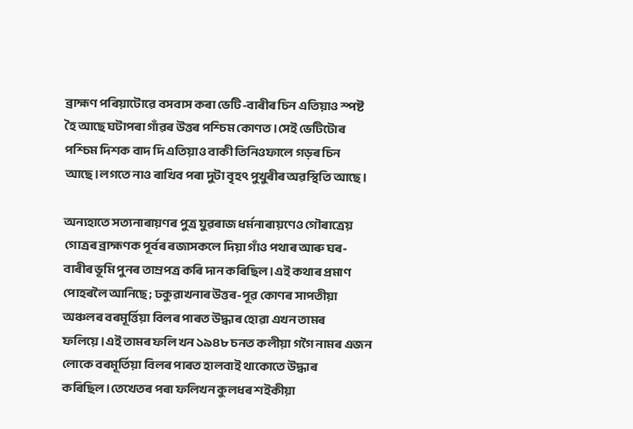ব্ৰাহ্মণ পৰিয়াটোৱে বসবাস কৰা ভেটি-বাৰীৰ চিন এতিয়াও স্পষ্ট হৈ আছে ঘটাপৰা গাঁৱৰ উত্তৰ পশ্চিম কোণত।সেই ভেটিটোৰ পশ্চিম দিশক বাদ দি এতিয়াও বাকী তিনিওফালে গড়ৰ চিন আছে।লগতে নাও ৰাখিব পৰা দুটা বৃহৎ পুখুৰীৰ অৱস্থিতি আছে।

অন্যহাতে সত্যনাৰায়ণৰ পুত্ৰ যুৱৰাজ ধৰ্মনাৰায়ণেও গৌৰাত্ৰেয় গোত্ৰৰ ব্ৰাহ্মণক পূৰ্বৰ ৰজাসকলে দিয়া গাঁও পথাৰ আৰু ঘৰ-বাৰীৰ ভূমি পুনৰ তাম্ৰপত্ৰ কৰি দান কৰিছিল।এই কথাৰ প্ৰমাণ পোহৰলৈ আনিছে; ঢকুৱাখনাৰ উত্তৰ-পূৱ কোণৰ সাপতীয়া অঞ্চলৰ বৰমূৰ্ত্তিয়া বিলৰ পাৰত উদ্ধাৰ হোৱা এখন তামৰ ফলিয়ে।এই তামৰ ফলি খন ১৯৪৮ চনত কলীয়া গগৈ নামৰ এজন লোকে বৰমূৰ্তিয়া বিলৰ পাৰত হালবাই থাকোতে উদ্ধাৰ কৰিছিল।তেখেতৰ পৰা ফলিখন কুলধৰ শইকীয়া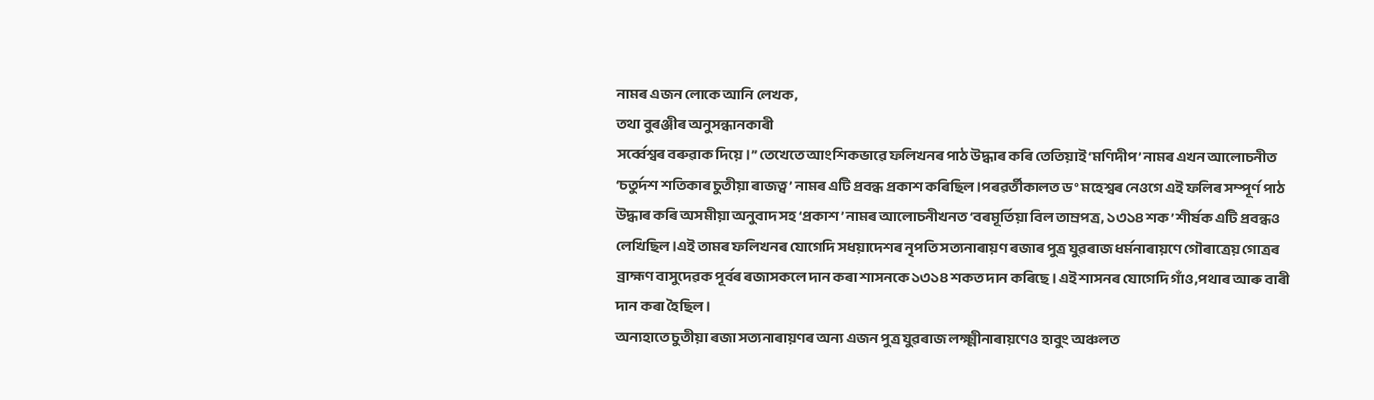নামৰ এজন লোকে আনি লেখক,
তথা বুৰঞ্জীৰ অনুসন্ধানকাৰী
সৰ্ব্বেশ্বৰ বৰুৱাক দিয়ে।” তেখেতে আংশিকভাৱে ফলিখনৰ পাঠ উদ্ধাৰ কৰি তেতিয়াই ‘মণিদীপ’ নামৰ এখন আলোচনীত ‘চতুর্দশ শতিকাৰ চুতীয়া ৰাজত্ব’ নামৰ এটি প্রবন্ধ প্রকাশ কৰিছিল।পৰৱর্তীকালত ড° মহেশ্বৰ নেওগে এই ফলিৰ সম্পূর্ণ পাঠ উদ্ধাৰ কৰি অসমীয়া অনুবাদ সহ ‘প্রকাশ’ নামৰ আলোচনীখনত ‘বৰমূর্তিয়া বিল তাম্রপত্র, ১৩১৪ শক’ শীর্ষক এটি প্রবন্ধও লেখিছিল।এই তামৰ ফলিখনৰ যোগেদি সধয়াদেশৰ নৃপতি সত্যনাৰায়ণ ৰজাৰ পুত্ৰ যুৱৰাজ ধৰ্মনাৰায়ণে গৌৰাত্রেয় গোত্ৰৰ ব্ৰাহ্মণ বাসুদেৱক পূর্বৰ ৰজাসকলে দান কৰা শাসনকে ১৩১৪ শকত দান কৰিছে।এই শাসনৰ যোগেদি গাঁও,পথাৰ আৰু বাৰী দান কৰা হৈছিল।
অন্যহাতে চুতীয়া ৰজা সত্যনাৰায়ণৰ অন্য এজন পুত্ৰ যুৱৰাজ লক্ষ্মীনাৰায়ণেও হাবুং অঞ্চলত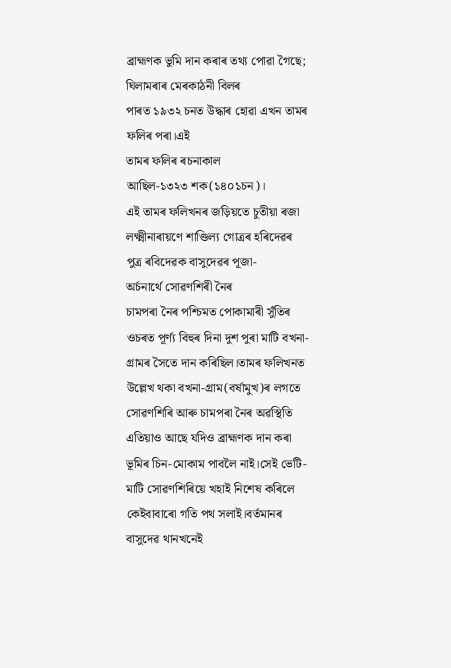ব্ৰাহ্মণক ভুমি দান কৰাৰ তথ্য পোৱা গৈছে;
ঘিলামৰাৰ মেৰকাঠনী বিলৰ
পাৰত ১৯৩২ চনত উদ্ধাৰ হোৱা এখন তামৰ ফলিৰ পৰা।এই
তামৰ ফলিৰ ৰচনাকাল
আছিল-১৩২৩ শক(১৪০১চন)।
এই তামৰ ফলিখনৰ জড়িয়তে চুতীয়া ৰজা লক্ষ্মীনাৰায়ণে শাণ্ডিল্য গোত্ৰৰ হৰিদেৱৰ পুত্ৰ ৰবিদেৱক বাসুদেৱৰ পূজা-
অৰ্চনাৰ্থে সোৱণশিৰী নৈৰ
চামপৰা নৈৰ পশ্চিমত পোকামাৰী সুঁতিৰ ওচৰত পূৰ্ণ্য বিহুৰ দিনা দুশ পুৰা মাটি বখনা-
গ্ৰামৰ সৈতে দান কৰিছিল।তামৰ ফলিখনত উল্লেখ থকা বখনা-গ্ৰাম(বৰ্ষামুখ)ৰ লগতে
সোৱণশিৰি আৰু চামপৰা নৈৰ অৱস্থিতি এতিয়াও আছে যদিও ব্ৰাহ্মণক দান কৰা ভূমিৰ চিন-মোকাম পাবলৈ নাই।সেই ভেটি-মাটি সোৱণশিৰিয়ে খহাই নিশেষ কৰিলে কেইবাবাৰো গতি পথ সলাই।বৰ্তমানৰ বাসুদেৱ থানখনেই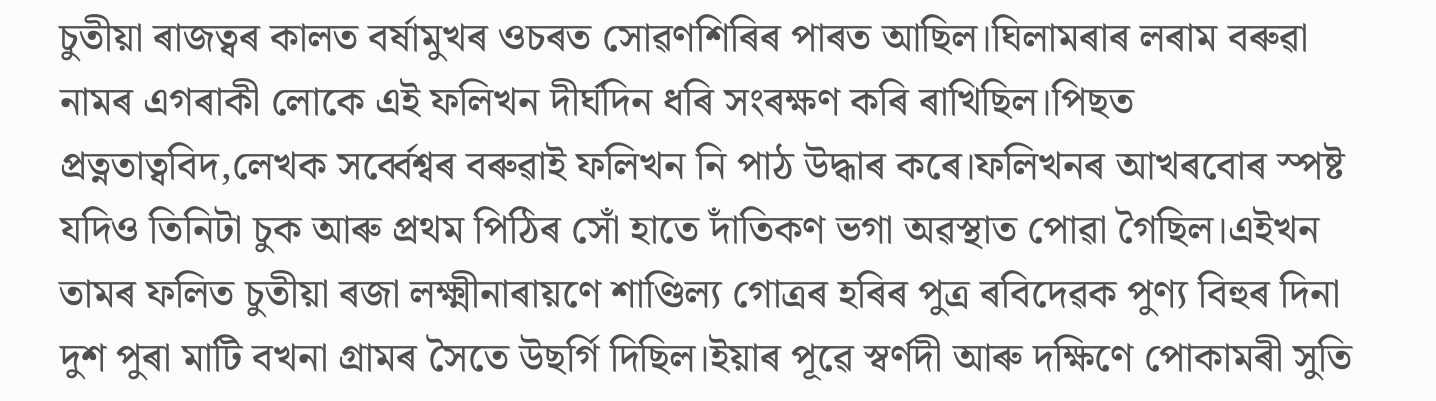চুতীয়া ৰাজত্বৰ কালত বৰ্ষামুখৰ ওচৰত সোৱণশিৰিৰ পাৰত আছিল।ঘিলামৰাৰ লৰাম বৰুৱা নামৰ এগৰাকী লোকে এই ফলিখন দীর্ঘদিন ধৰি সংৰক্ষণ কৰি ৰাখিছিল।পিছত প্ৰত্নতাত্ববিদ,লেখক সৰ্ব্বেশ্বৰ বৰুৱাই ফলিখন নি পাঠ উদ্ধাৰ কৰে।ফলিখনৰ আখৰবোৰ স্পষ্ট যদিও তিনিটা চুক আৰু প্ৰথম পিঠিৰ সোঁ হাতে দাঁতিকণ ভগা অৱস্থাত পোৱা গৈছিল।এইখন তামৰ ফলিত চুতীয়া ৰজা লক্ষ্মীনাৰায়ণে শাণ্ডিল্য গোত্ৰৰ হৰিৰ পুত্ৰ ৰবিদেৱক পুণ্য বিহুৰ দিনা দুশ পুৰা মাটি বখনা গ্ৰামৰ সৈতে উছৰ্গি দিছিল।ইয়াৰ পূৱে স্বৰ্ণদী আৰু দক্ষিণে পোকামৰী সুতি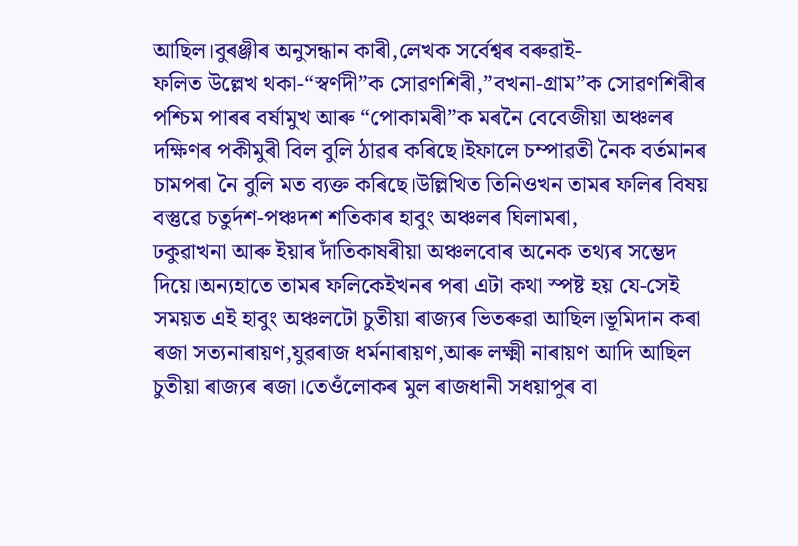আছিল।বুৰঞ্জীৰ অনুসন্ধান কাৰী,লেখক সৰ্বেশ্বৰ বৰুৱাই-
ফলিত উল্লেখ থকা-“স্বৰ্ণদী”ক সোৱণশিৰী,”বখনা-গ্ৰাম”ক সোৱণশিৰীৰ পশ্চিম পাৰৰ বৰ্ষামুখ আৰু “পোকামৰী”ক মৰনৈ বেবেজীয়া অঞ্চলৰ দক্ষিণৰ পকীমুৰী বিল বুলি ঠাৱৰ কৰিছে।ইফালে চম্পাৱতী নৈক বৰ্তমানৰ চামপৰা নৈ বুলি মত ব্যক্ত কৰিছে।উল্লিখিত তিনিওখন তামৰ ফলিৰ বিষয় বস্তুৱে চতুর্দশ-পঞ্চদশ শতিকাৰ হাবুং অঞ্চলৰ ঘিলামৰা,
ঢকুৱাখনা আৰু ইয়াৰ দাঁতিকাষৰীয়া অঞ্চলবোৰ অনেক তথ্যৰ সম্ভেদ দিয়ে।অন্যহাতে তামৰ ফলিকেইখনৰ পৰা এটা কথা স্পষ্ট হয় যে-সেই সময়ত এই হাবুং অঞ্চলটো চুতীয়া ৰাজ্যৰ ভিতৰুৱা আছিল।ভূমিদান কৰা
ৰজা সত্যনাৰায়ণ,যুৱৰাজ ধৰ্মনাৰায়ণ,আৰু লক্ষ্মী নাৰায়ণ আদি আছিল চুতীয়া ৰাজ্যৰ ৰজা।তেওঁলোকৰ মুল ৰাজধানী সধয়াপুৰ বা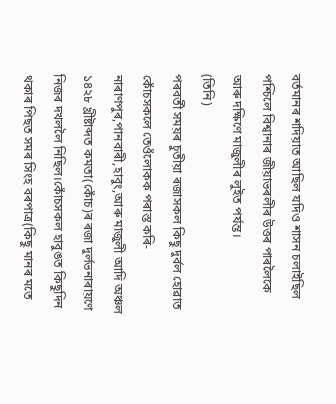বৰ্তমানৰ শদিয়াত আছিল যদিও শাসন চলাইছিল পশ্চিলে বিশ্বানাৰ জীয়াভৰলীৰ উত্তৰ পাৰলৈকে আৰু দক্ষিণে মাজুলীৰ লুইত পৰ্যন্ত।
(তিনি)
পৰবৰ্তী সময়ৰ চুতীয়া ৰজাসকল কিছু দুৰ্বল হোৱাত কোঁচসকলে তেওঁলোকক পৰাস্ত কৰি-নাৰাণপুৰ,পানবাৰী,হাবুং,আৰু মাজুলী আদি অঞ্চল ১৪২৮ খ্ৰীষ্টাব্দত কমতা(কোঁচ)ৰ ৰজা দুৰ্লভনাৰায়ণে নিজৰ দখললৈ নিছিল।কোঁচসকল হাবুঙত কিছুদিন থকাৰ পিছত সমৰ সিংহ বৰপাত্ৰ(কিছু মানৰ মতে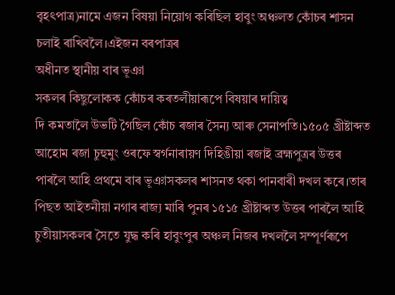বৃহৎপাত্ৰ)নামে এজন বিষয়া নিয়োগ কৰিছিল হাবুং অঞ্চলত কোঁচৰ শাসন চলাই ৰাখিবলৈ।এইজন বৰপাত্ৰৰ
অধীনত স্থানীয় বাৰ ভূঞা
সকলৰ কিছুলোকক কোঁচৰ কৰতলীয়াৰূপে বিষয়াৰ দায়িত্ব
দি কমতালৈ উভটি গৈছিল কোঁচ ৰজাৰ সৈন্য আৰু সেনাপতি।১৫০৫ খ্রীষ্টাব্দত আহোম ৰজা চুহুমুং ওৰফে স্বর্গনাৰায়ণ দিহিঙীয়া ৰজাই ব্রহ্মপুত্রৰ উত্তৰ পাৰলৈ আহি প্ৰথমে বাৰ ভূঞাসকলৰ শাসনত থকা পানবাৰী দখল কৰে।তাৰ পিছত আইতনীয়া নগাৰ ৰাজ্য মাৰি পুনৰ ১৫১৫ খ্ৰীষ্টাব্দত উত্তৰ পাৰলৈ আহি চুতীয়াসকলৰ সৈতে যুদ্ধ কৰি হাবুংপুৰ অঞ্চল নিজৰ দখললৈ সম্পূৰ্ণৰূপে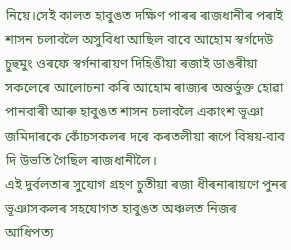নিয়ে।সেই কালত হাবুঙত দক্ষিণ পাৰৰ ৰাজধানীৰ পৰাই শাসন চলাবলৈ অসুবিধা আছিল বাবে আহোম স্বৰ্গদেউ চুহুমুং ওৰফে স্বর্গনাৰায়ণ দিহিঙীয়া ৰজাই ডাঙৰীয়া সকলেৰে আলোচনা কৰি আহোম ৰাজ্যৰ অন্তৰ্ভুক্ত হোৱা পানবাৰী আৰু হাবুঙত শাসন চলাবলৈ একাংশ ভূঞা জমিদাৰকে কোঁচসকলৰ দৰে কৰতলীয়া ৰূপে বিষয়-বাব দি উভতি গৈছিল ৰাজধানীলৈ।
এই দুৰ্বলতাৰ সুযোগ গ্ৰহণ চুতীয়া ৰজা ধীৰনাৰায়ণে পুনৰ ভূঞাসকলৰ সহযোগত হাবুঙত অঞ্চলত নিজৰ আধিপত্য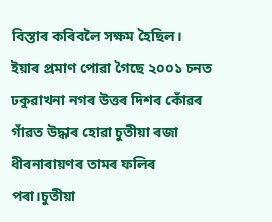বিস্তাৰ কৰিবলৈ সক্ষম হৈছিল।
ইয়াৰ প্ৰমাণ পোৱা গৈছে ২০০১ চনত ঢকুৱাখনা নগৰ উত্তৰ দিশৰ কোঁৱৰ গাঁৱত উদ্ধাৰ হোৱা চুতীয়া ৰজা ধীৰনাৰায়ণৰ তামৰ ফলিৰ পৰা।চুতীয়া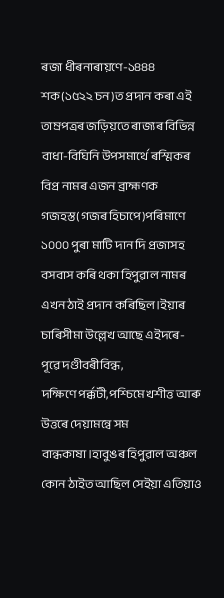ৰজা ধীৰনাৰায়ণে-১৪৪৪ শক(১৫২২ চন)ত প্ৰদান কৰা এই তাম্ৰপত্ৰৰ জড়িয়তে ৰাজ্যৰ বিভিন্ন বাধা-বিঘিনি উপসমাৰ্থে ৰস্মিকৰ বিপ্ৰ নামৰ এজন ব্ৰাহ্মণক গজহস্ত(গজৰ হিচাপে)পৰিমাণে ১০০০ পুৰা মাটি দান দি প্ৰজাসহ বসবাস কৰি থকা হিপুৱাল নামৰ এখন ঠাই প্ৰদান কৰিছিল।ইয়াৰ চাৰিসীমা উল্লেখ আছে এইদৰে-পূৱে দণ্ডীবৰীবিন্ধ,
দক্ষিণে পৰ্ক্কটী,পশ্চিমে খশীত্ত আৰু উত্তৰে দেয়ামন্বে সম বান্ধকাষা।হাবুঙৰ হিপুৱাল অঞ্চল কোন ঠাইত আছিল সেইয়া এতিয়াও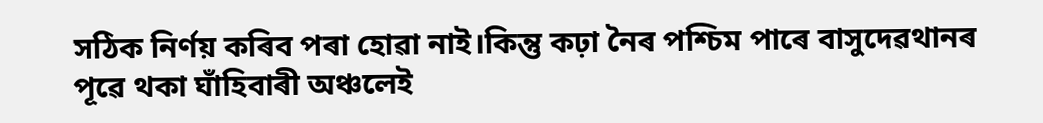সঠিক নিৰ্ণয় কৰিব পৰা হোৱা নাই।কিন্তু কঢ়া নৈৰ পশ্চিম পাৰে বাসুদেৱথানৰ পূৱে থকা ঘাঁহিবাৰী অঞ্চলেই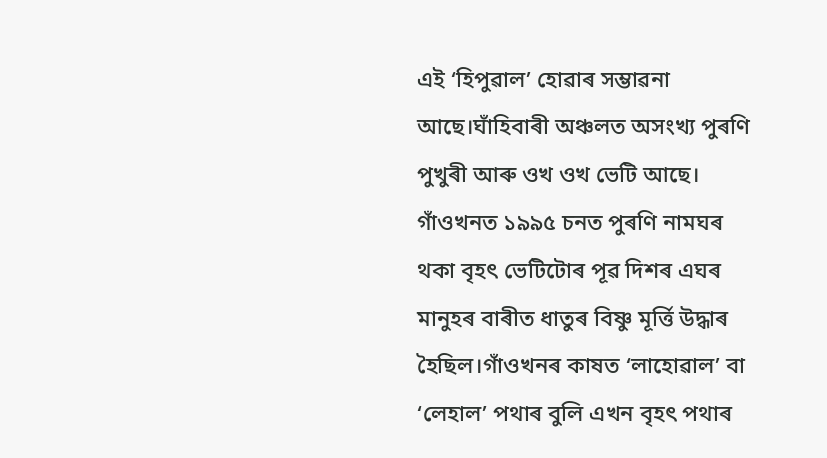এই ‘হিপুৱাল’ হোৱাৰ সম্ভাৱনা আছে।ঘাঁহিবাৰী অঞ্চলত অসংখ্য পুৰণি পুখুৰী আৰু ওখ ওখ ভেটি আছে। গাঁওখনত ১৯৯৫ চনত পুৰণি নামঘৰ থকা বৃহৎ ভেটিটোৰ পূৱ দিশৰ এঘৰ মানুহৰ বাৰীত ধাতুৰ বিষ্ণু মূৰ্ত্তি উদ্ধাৰ হৈছিল।গাঁওখনৰ কাষত ‘লাহোৱাল’ বা ‘লেহাল’ পথাৰ বুলি এখন বৃহৎ পথাৰ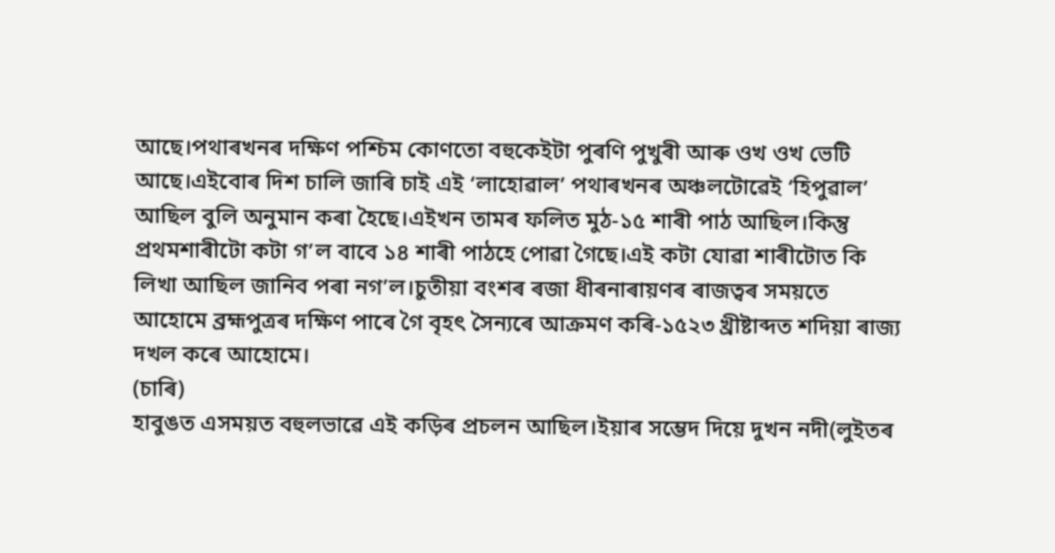আছে।পথাৰখনৰ দক্ষিণ পশ্চিম কোণতো বহুকেইটা পুৰণি পুখুৰী আৰু ওখ ওখ ভেটি আছে।এইবোৰ দিশ চালি জাৰি চাই এই ‘লাহোৱাল’ পথাৰখনৰ অঞ্চলটোৱেই ‘হিপুৱাল’ আছিল বুলি অনুমান কৰা হৈছে।এইখন তামৰ ফলিত মুঠ-১৫ শাৰী পাঠ আছিল।কিন্তু প্ৰথমশাৰীটো কটা গ’ল বাবে ১৪ শাৰী পাঠহে পোৱা গৈছে।এই কটা যোৱা শাৰীটোত কি লিখা আছিল জানিব পৰা নগ’ল।চুতীয়া বংশৰ ৰজা ধীৰনাৰায়ণৰ ৰাজত্বৰ সময়তে আহোমে ব্ৰহ্মপুত্ৰৰ দক্ষিণ পাৰে গৈ বৃহৎ সৈন্যৰে আক্ৰমণ কৰি-১৫২৩ খ্ৰীষ্টাব্দত শদিয়া ৰাজ্য দখল কৰে আহোমে।
(চাৰি)
হাবুঙত এসময়ত বহুলভাৱে এই কড়িৰ প্ৰচলন আছিল।ইয়াৰ সম্ভেদ দিয়ে দুখন নদী(লুইতৰ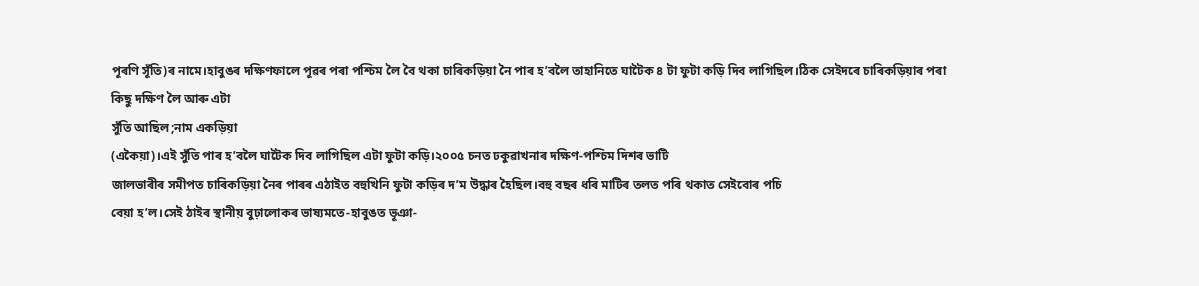পূৰণি সূঁতি)ৰ নামে।হাবুঙৰ দক্ষিণফালে পূৱৰ পৰা পশ্চিম লৈ বৈ থকা চাৰিকড়িয়া নৈ পাৰ হ’বলৈ তাহানিতে ঘাটৈক ৪ টা ফুটা কড়ি দিব লাগিছিল।ঠিক সেইদৰে চাৰিকড়িয়াৰ পৰা
কিছু দক্ষিণ লৈ আৰু এটা
সুঁতি আছিল;নাম একড়িয়া
(একৈয়া)।এই সুঁতি পাৰ হ’বলৈ ঘাটৈক দিব লাগিছিল এটা ফুটা কড়ি।২০০৫ চনত ঢকুৱাখনাৰ দক্ষিণ-পশ্চিম দিশৰ ভাটি
জালভাৰীৰ সমীপত চাৰিকড়িয়া নৈৰ পাৰৰ এঠাইত বহুখিনি ফুটা কড়িৰ দ’ম উদ্ধাৰ হৈছিল।বহু বছৰ ধৰি মাটিৰ তলত পৰি থকাত সেইবোৰ পচি
বেয়া হ’ল।সেই ঠাইৰ স্থানীয় বুঢ়ালোকৰ ভাষ্যমতে-হাবুঙত ভূঞা-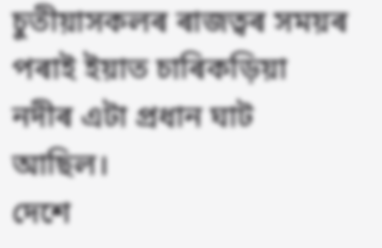চুতীয়াসকলৰ ৰাজত্বৰ সময়ৰ পৰাই ইয়াত চাৰিকড়িয়া নদীৰ এটা প্ৰধান ঘাট আছিল।
দেশে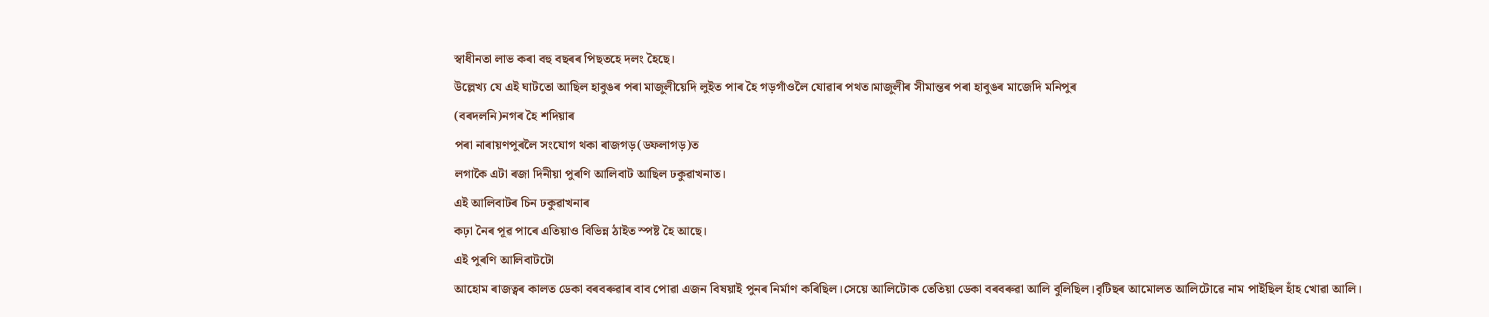স্বাধীনতা লাভ কৰা বহু বছৰৰ পিছতহে দলং হৈছে।
উল্লেখ্য যে এই ঘাটতো আছিল হাবুঙৰ পৰা মাজুলীয়েদি লুইত পাৰ হৈ গড়গাঁওলৈ যোৱাৰ পথত।মাজুলীৰ সীমান্তৰ পৰা হাবুঙৰ মাজেদি মনিপুৰ
(বৰদলনি)নগৰ হৈ শদিয়াৰ
পৰা নাৰায়ণপুৰলৈ সংযোগ থকা ৰাজগড়(ডফলাগড়)ত
লগাকৈ এটা ৰজা দিনীয়া পুৰণি আলিবাট আছিল ঢকুৱাখনাত।
এই আলিবাটৰ চিন ঢকুৱাখনাৰ
কঢ়া নৈৰ পূৱ পাৰে এতিয়াও বিভিন্ন ঠাইত স্পষ্ট হৈ আছে।
এই পুৰণি আলিবাটটো
আহোম ৰাজত্বৰ কালত ডেকা বৰবৰুৱাৰ বাব পোৱা এজন বিষয়াই পুনৰ নিৰ্মাণ কৰিছিল।সেয়ে আলিটোক তেতিয়া ডেকা বৰবৰুৱা আলি বুলিছিল।বৃটিছৰ আমোলত আলিটোৱে নাম পাইছিল হাঁহ খোৱা আলি।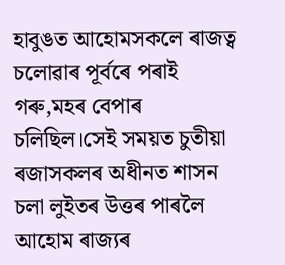হাবুঙত আহোমসকলে ৰাজত্ব চলোৱাৰ পূৰ্বৰে পৰাই গৰু,মহৰ বেপাৰ চলিছিল।সেই সময়ত চুতীয়া ৰজাসকলৰ অধীনত শাসন চলা লুইতৰ উত্তৰ পাৰলৈ
আহোম ৰাজ্যৰ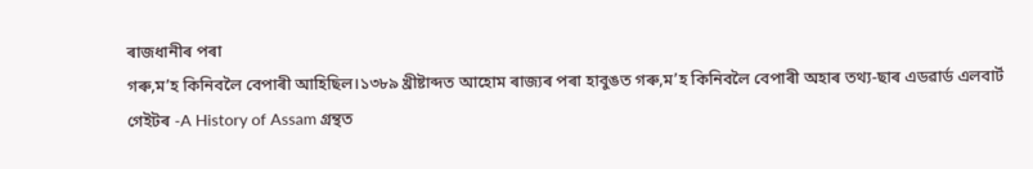ৰাজধানীৰ পৰা
গৰু,ম’হ কিনিবলৈ বেপাৰী আহিছিল।১৩৮৯ খ্ৰীষ্টাব্দত আহোম ৰাজ্যৰ পৰা হাবুঙত গৰু,ম’হ কিনিবলৈ বেপাৰী অহাৰ তথ্য-ছাৰ এডৱাৰ্ড এলবাৰ্ট গেইটৰ -A History of Assam গ্ৰন্থত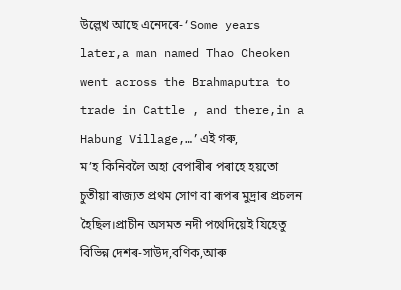উল্লেখ আছে এনেদৰে-‘Some years later,a man named Thao Cheoken went across the Brahmaputra to trade in Cattle , and there,in a Habung Village,…’এই গৰু,
ম’হ কিনিবলৈ অহা বেপাৰীৰ পৰাহে হয়তো চুতীয়া ৰাজ্যত প্ৰথম সোণ বা ৰূপৰ মুদ্ৰাৰ প্ৰচলন হৈছিল।প্ৰাচীন অসমত নদী পথেদিয়েই যিহেতু বিভিন্ন দেশৰ-সাউদ,বণিক,আৰু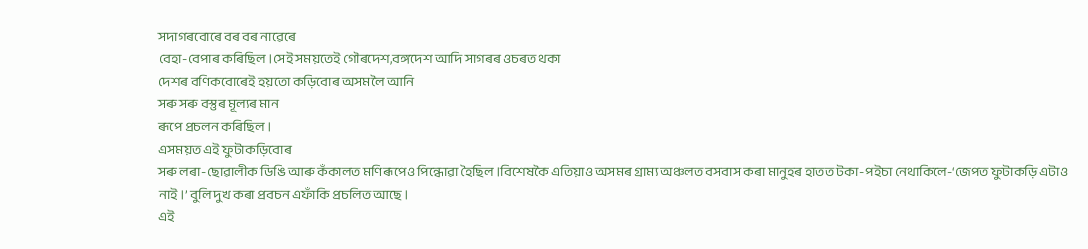সদাগৰবোৰে বৰ বৰ নাৱেৰে
বেহা-বেপাৰ কৰিছিল।সেই সময়তেই গৌৰদেশ,বঙ্গদেশ আদি সাগৰৰ ওচৰত থকা
দেশৰ বণিকবোৰেই হয়তো কড়িবোৰ অসমলৈ আনি
সৰু সৰু বস্তুৰ মূল্যৰ মান
ৰূপে প্ৰচলন কৰিছিল।
এসময়ত এই ফুটাকড়িবোৰ
সৰু লৰা-ছোৱালীক ডিঙি আৰু কঁকালত মণিৰূপেও পিন্ধোৱা হৈছিল।বিশেষকৈ এতিয়াও অসমৰ গ্ৰাম্য অঞ্চলত বসবাস কৰা মানুহৰ হাতত টকা-পইচা নেথাকিলে-‘জেপত ফুটাকড়ি এটাও নাই।’ বুলি দুখ কৰা প্ৰবচন এফাঁকি প্ৰচলিত আছে।
এই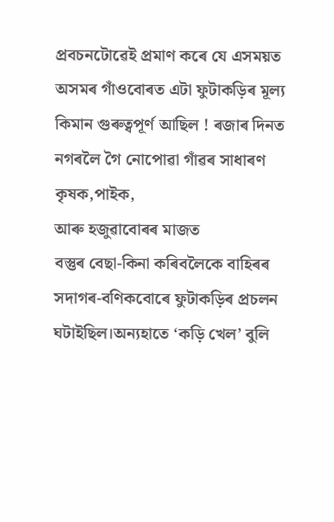প্ৰবচনটোৱেই প্ৰমাণ কৰে যে এসময়ত অসমৰ গাঁওবোৰত এটা ফুটাকড়িৰ মূল্য কিমান গুৰুত্বপূৰ্ণ আছিল ! ৰজাৰ দিনত নগৰলৈ গৈ নোপোৱা গাঁৱৰ সাধাৰণ কৃষক,পাইক,
আৰু হজুৱাবোৰৰ মাজত
বস্তুৰ বেছা-কিনা কৰিবলৈকে বাহিৰৰ সদাগৰ-বণিকবোৰে ফুটাকড়িৰ প্ৰচলন ঘটাইছিল।অন্যহাতে ‘কড়ি খেল’ বুলি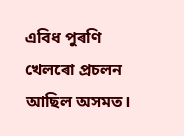এবিধ পুৰণি খেলৰো প্ৰচলন আছিল অসমত।